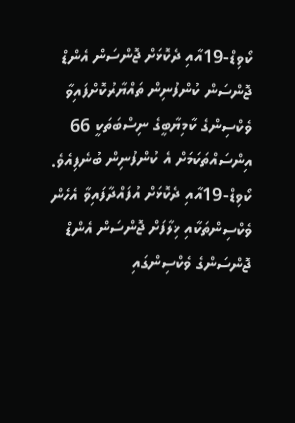ކޯވިޑް-19އާއި ދެކޮޅަށް ޖޮންސަން އެންޑް ޖޮންސަން ކުންފުނިން ތައްޔާރުކޮށްފައިވާ ވެކްސިންގެ ކާމިޔާބީގެ ނިސްބަތަކީ 66 އިންސައްތަކަމަށް އެ ކުންފުނިން ބުނެފިއެވެ.
ކޯވިޑް-19އާއި ދެކޮޅަށް އުފައްދާފައިވާ އެހެން ވެކްސިންތަކާއި ޚިލާފަށް ޖޮންސަން އެންޑް ޖޮންސަންގެ ވެކްސިންގައި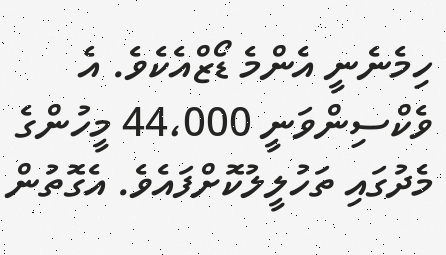ހިމެނެނީ އެންމެ ޑޯޒްއެކެވެ. އެ ވެކްސިންވަނީ 44،000 މީހުންގެ މެދުގައި ތަހުލީލުކޮށްފައެވެ. އެގޮތުން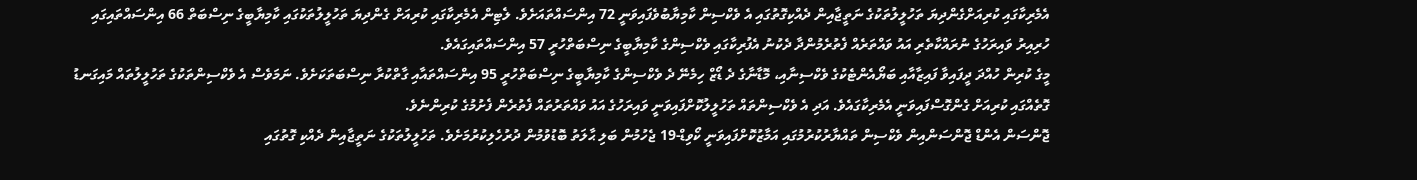އެމެރިކާގައި ކުރިއަށްގެންދިޔަ ތަހުލީލުތަކުގެ ނަތީޖާއިން ދެއްކިގޮތުގައި އެ ވެކްސިން ކާމިޔާބުވެފައިވަނީ 72 އިންސައްތައަށެވެ. ލެޓިން އެމެރިކާގައި ކުރިއަށް ގެންދިޔަ ތަހުލީލުތަކުގައި ކާމިޔާބީގެ ނިސްބަތް 66 އިންސައްތައިގައި ހުރިއިރު ވައިރަހުގެ ނުރައްކާތެރި އައު ވައްތަރެއް ފެތުރެމުންދާ ދެކުނު އެފުރިކާގައި ވެކްސިންގެ ކާމިޔާބީގެ ނިސްބަތްހުރީ 57 އިންސައްތައިގައެވެ.
މީގެ ކުރިން ހުއްދަ ދީފައިވާ ފައިޒާއާއި ބަޔޯއެންޓެކުގެ ވެކްސިނާއި، މޮޑާނާގެ ދެ ޑޯޒް ހިމެނޭ ދެ ވެކްސިންގެ ކާމިޔާބީގެ ނިސްބަތްހުރީ 95 އިންސައްތައާއި ގާތްކުރާ ނިސްބަތަކަށެވެ. ނަމަވެސް އެ ވެކްސިންތަކުގެ ތަހުލީލުތައް މައިގަނޑު ގޮތެއްގައި ކުރިއަށް ގެންގޮސްފައިވަނީ އެމެރިކާގައެވެ. އަދި އެ ވެކްސިންތައް ތަހުލީލުކޮށްފައިވަނީ ވައިރަހުގެ އައު ވައްތަރުތައް ފެތުރެން ފެށުމުގެ ކުރިންނެވެ.
ޖޮންސަން އެންޑް ޖޮންސަންއިން ވެކްސިން ތައްޔާރުކުރުމުގައި އަމާޒުކޮށްފައިވަނީ ކޯވިޑް-19 ޖެހުމުން ބަލި ޙާލަތު ބޮޑުވުމުން ދުރުހެލިކުރުމަށެވެ. ތަހުލީލުތަކުގެ ނަތީޖާއިން ދެއްކި ގޮތުގައި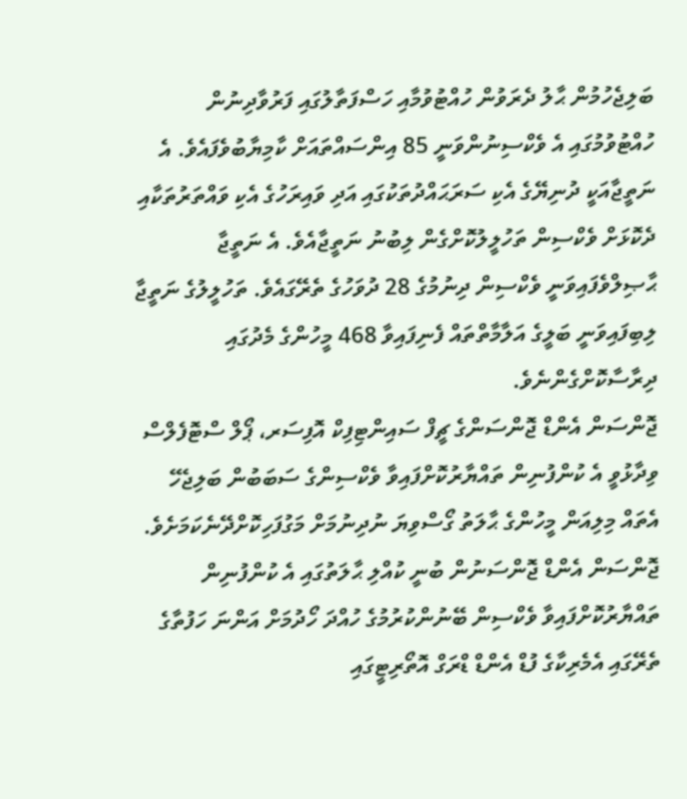ބަލިޖެހުމުން ޙާލު ދެރަވުން ހުއްޓުވުމާއި ހަސްފަތާލުގައި ފަރުވާދިނުން ހުއްޓުވުމުގައި އެ ވެކްސިނުންވަނީ 85 އިންސައްތައަށް ކާމިޔާބުވެފައެވެ. އެ ނަތީޖާއަކީ ދުނިޔޭގެ އެކި ސަރަޙައްދުތަކުގައި އަދި ވައިރަހުގެ އެކި ވައްތަރުތަކާއި ދެކޮޅަށް ވެކްސިން ތަހުލީލުކޮށްގެން ލިބުނު ނަތީޖާއެވެ. އެ ނަތީޖާ ޙާޞިލްވެފައިވަނީ ވެކްސިން ދިނުމުގެ 28 ދުވަހުގެ ތެރޭގައެވެ. ތަހުލީލުގެ ނަތީޖާ ލިބިފައިވަނީ ބަލީގެ އަލާމާތްތައް ފެނިފައިވާ 468 މީހުންގެ މެދުގައި ދިރާސާކޮށްގެންނެވެ.
ޖޮންސަން އެންޑް ޖޮންސަންގެ ޗީފް ސައިންޓިފިކް އޮފިސަރ، ޕޯލް ސްޓޮފެލްސް ވިދާޅުވީ އެ ކުންފުނިން ތައްޔާރުކޮށްފައިވާ ވެކްސިންގެ ސަބަބުން ބަލިޖެހޭ އެތައް މިލިއަން މީހުންގެ ޙާލަތު ގޯސްވިޔަ ނުދިނުމަށް މަގުފަހިކޮށްދޭނެކަމަށެވެ.
ޖޮންސަން އެންޑް ޖޮންސަނުން ބުނީ ކުއްލި ޙާލަތުގައި އެ ކުންފުނިން ތައްޔާރުކޮށްފައިވާ ވެކްސިން ބޭނުންކުރުމުގެ ހުއްދަ ހޯދުމަށް އަންނަ ހަފުތާގެ ތެރޭގައި އެމެރިކާގެ ފުޑް އެންޑް ޑްރަގް އޮތޯރިޓީގައި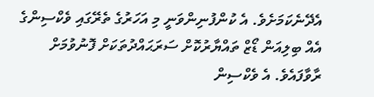އެދޭނެކަމަށެވެ. އެ ކުންފުނިންވަނީ މި އަހަރުގެ ތެރޭގައި ވެކްސިންގެ އެއް ބިލިއަން ޑޯޒް ތައްޔާރުކޮށް ސަރަޙައްދުތަކަށް ފޮނުވުމަށް ރާވާފައެވެ. އެ ވެކްސިން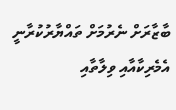ބާޒާރަށް ނެރުމަށް ތައްޔާރުކުރާނީ އެމެރިކާއާއި ވިލާތާއި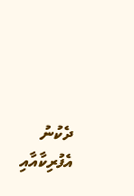ދެކުނު އެފުރިކާއާއި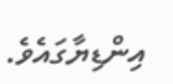އިންޑިޔާގައެވެ.